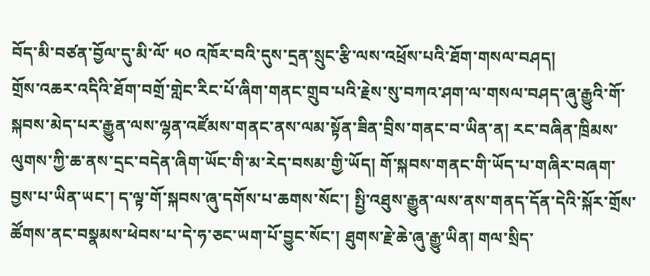བོད་མི་བཙན་བྱོལ་དུ་མི་ལོ་ ༥༠ འཁོར་བའི་དུས་དྲན་སྲུང་རྩི་ལས་འཕྲོས་པའི་ཐོག་གསལ་བཤད།
གྲོས་འཆར་འདིའི་ཐོག་བགྲོ་གླེང་རིང་པོ་ཞིག་གནང་གྲུབ་པའི་རྗེས་སུ་བཀའ་ཤག་ལ་གསལ་བཤད་ཞུ་རྒྱུའི་གོ་སྐབས་མེད་པར་རྒྱུན་ལས་ལྷན་འཛོམས་གནང་ནས་ལམ་སྟོན་ཟིན་བྲིས་གནང་བ་ཡིན་ན། རང་བཞིན་ཁྲིམས་ལུགས་ཀྱི་ཆ་ནས་དྲང་བདེན་ཞིག་ཡོང་གི་མ་རེད་བསམ་གྱི་ཡོད། གོ་སྐབས་གནང་གི་ཡོད་པ་གཞིར་བཞག་བྱས་པ་ཡིན་ཡང་། ད་ལྟ་གོ་སྐབས་ཞུ་དགོས་པ་ཆགས་སོང་། སྤྱི་འཐུས་རྒྱུན་ལས་ནས་གནད་དོན་དེའི་སྐོར་གྲོས་ཚོགས་ནང་བསྣམས་ཕེབས་པ་དེ་ཧ་ཅང་ཡག་པོ་བྱུང་སོང་། ཐུགས་རྗེ་ཆེ་ཞུ་རྒྱུ་ཡིན། གལ་སྲིད་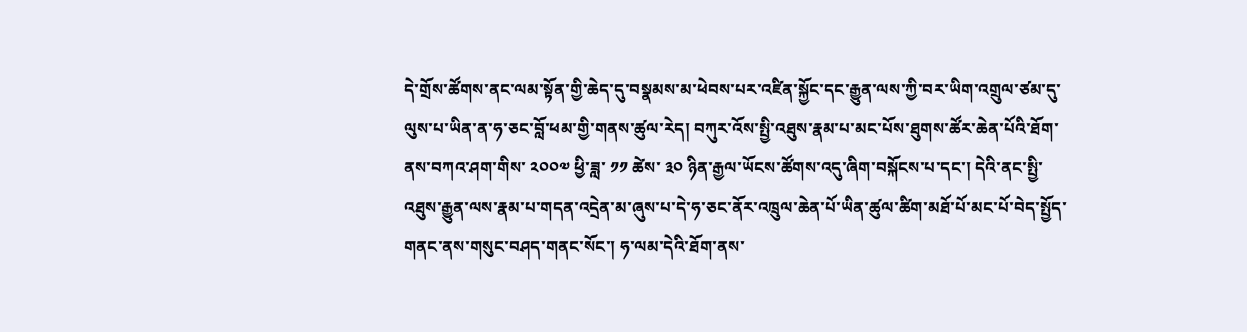དེ་གྲོས་ཚོགས་ནང་ལམ་སྟོན་གྱི་ཆེད་དུ་བསྣམས་མ་ཕེབས་པར་འཛིན་སྐྱོང་དང་རྒྱུན་ལས་ཀྱི་བར་ཡིག་འགྲུལ་ཙམ་དུ་ལུས་པ་ཡིན་ན་ཧ་ཅང་བློ་ཕམ་གྱི་གནས་ཚུལ་རེད། བཀུར་འོས་སྤྱི་འཐུས་རྣམ་པ་མང་པོས་ཐུགས་ཚོར་ཆེན་པོའི་ཐོག་ནས་བཀའ་ཤག་གིས་ ༢༠༠༧ ཕྱི་ཟླ་ ༡༡ ཚེས་ ༣༠ ཉིན་རྒྱལ་ཡོངས་ཚོགས་འདུ་ཞིག་བསྐོངས་པ་དང་། དེའི་ནང་སྤྱི་འཐུས་རྒྱུན་ལས་རྣམ་པ་གདན་འདྲེན་མ་ཞུས་པ་དེ་ཧ་ཅང་ནོར་འཁྲུལ་ཆེན་པོ་ཡིན་ཚུལ་ཚིག་མཐོ་པོ་མང་པོ་བེད་སྤྱོད་གནང་ནས་གསུང་བཤད་གནང་སོང་། ཧ་ལམ་དེའི་ཐོག་ནས་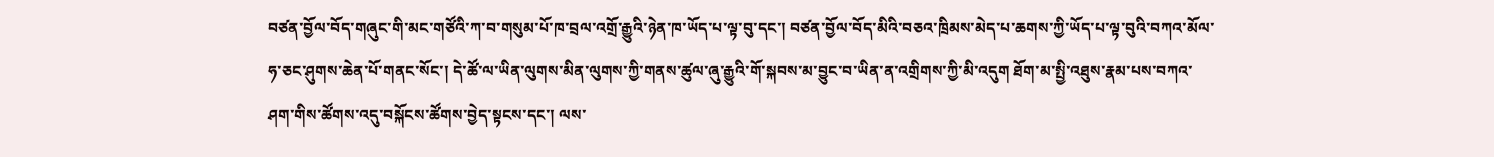བཙན་བྱོལ་བོད་གཞུང་གི་མང་གཙོའི་ཀ་བ་གསུམ་པོ་ཁ་བྲལ་འགྲོ་རྒྱུའི་ཉེན་ཁ་ཡོད་པ་ལྟ་བུ་དང་། བཙན་བྱོལ་བོད་མིའི་བཅའ་ཁྲིམས་མེད་པ་ཆགས་ཀྱི་ཡོད་པ་ལྟ་བུའི་བཀའ་མོལ་ཧ་ཅང་ཤུགས་ཆེན་པོ་གནང་སོང་། དེ་ཚོ་ལ་ཡིན་ལུགས་མིན་ལུགས་ཀྱི་གནས་ཚུལ་ཞུ་རྒྱུའི་གོ་སྐབས་མ་བྱུང་བ་ཡིན་ན་འགྲིགས་ཀྱི་མི་འདུག ཐོག་མ་སྤྱི་འཐུས་རྣམ་པས་བཀའ་ཤག་གིས་ཚོགས་འདུ་བསྐོངས་ཚོགས་བྱེད་སྟངས་དང་། ལས་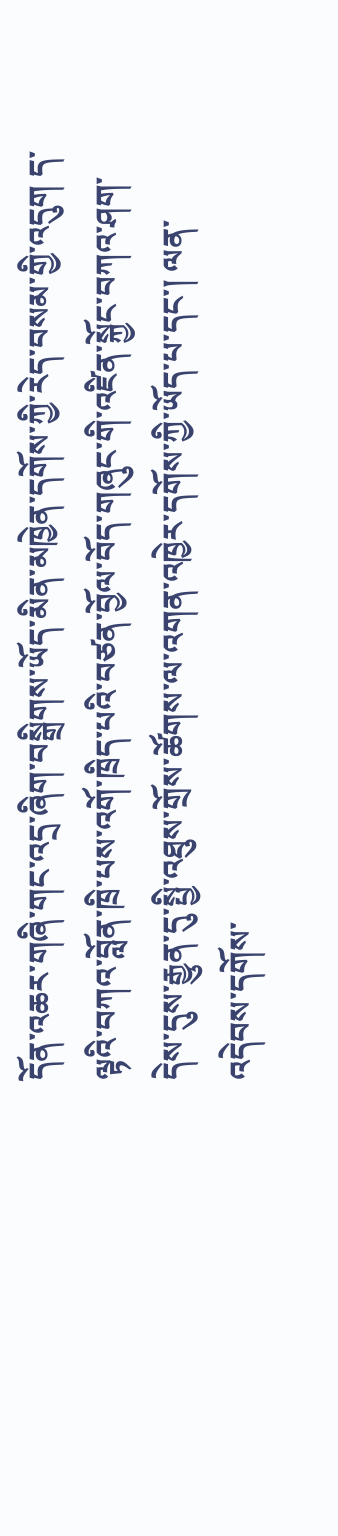དོན་འཆར་གཞི་གང་འདྲ་ཞིག་བསྒྲིགས་ཡོད་མིན་མཁྱེན་དགོས་ཀྱི་རེད་བསམ་གྱི་འདུག ད་ལྟའི་བཀའ་བློན་ཁྲི་པས་འགོ་ཁྲིད་པའི་བཙན་བྱོལ་བོད་གཞུང་གི་འཛིན་སྐྱོང་བཀའ་ཤག་དེས་དུས་རྒྱུན་དུ་སྤྱི་འཐུས་གྲོས་ཚོགས་ལ་འགན་འཁྱེར་དགོས་ཀྱི་ཡོད་པ་དང་། ལན་འདེབས་དགོས་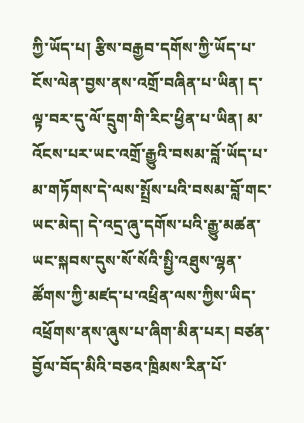ཀྱི་ཡོད་པ། རྩིས་བརྒྱབ་དགོས་ཀྱི་ཡོད་པ་ངོས་ལེན་བྱས་ནས་འགྲོ་བཞིན་པ་ཡིན། ད་ལྟ་བར་དུ་ལོ་དྲུག་གི་རིང་ཕྱིན་པ་ཡིན། མ་འོངས་པར་ཡང་འགྲོ་རྒྱུའི་བསམ་བློ་ཡོད་པ་མ་གཏོགས་དེ་ལས་སྤྲོས་པའི་བསམ་བློ་གང་ཡང་མེད། དེ་འདྲ་ཞུ་དགོས་པའི་རྒྱུ་མཚན་ཡང་སྐབས་དུས་སོ་སོའི་སྤྱི་འཐུས་ལྷན་ཚོགས་ཀྱི་མཛད་པ་འཕྲིན་ལས་ཀྱིས་ཡིད་འཕྲོགས་ནས་ཞུས་པ་ཞིག་མིན་པར། བཙན་བྱོལ་བོད་མིའི་བཅའ་ཁྲིམས་རིན་པོ་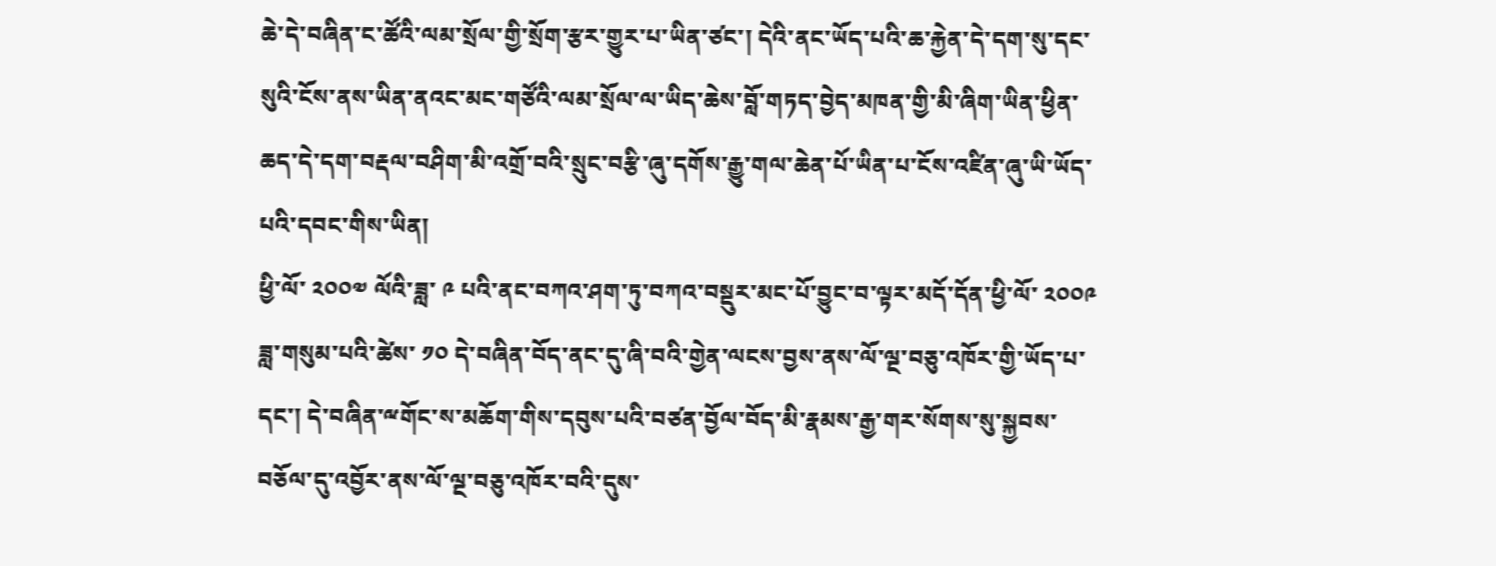ཆེ་དེ་བཞིན་ང་ཚོའི་ལམ་སྲོལ་གྱི་སྲོག་རྩར་གྱུར་པ་ཡིན་ཙང་། དེའི་ནང་ཡོད་པའི་ཆ་རྐྱེན་དེ་དག་སུ་དང་སུའི་ངོས་ནས་ཡིན་ནའང་མང་གཙོའི་ལམ་སྲོལ་ལ་ཡིད་ཆེས་བློ་གཏད་བྱེད་མཁན་གྱི་མི་ཞིག་ཡིན་ཕྱིན་ཆད་དེ་དག་བརྡལ་བཤིག་མི་འགྲོ་བའི་སྲུང་བརྩི་ཞུ་དགོས་རྒྱུ་གལ་ཆེན་པོ་ཡིན་པ་ངོས་འཛིན་ཞུ་ཡི་ཡོད་པའི་དབང་གིས་ཡིན།
ཕྱི་ལོ་ ༢༠༠༧ ལོའི་ཟླ་ ༩ པའི་ནང་བཀའ་ཤག་ཏུ་བཀའ་བསྡུར་མང་པོ་བྱུང་བ་ལྟར་མདོ་དོན་ཕྱི་ལོ་ ༢༠༠༩ ཟླ་གསུམ་པའི་ཚེས་ ༡༠ དེ་བཞིན་བོད་ནང་དུ་ཞི་བའི་གྱེན་ལངས་བྱས་ནས་ལོ་ལྔ་བཅུ་འཁོར་གྱི་ཡོད་པ་དང་། དེ་བཞིན་ྋགོང་ས་མཆོག་གིས་དབུས་པའི་བཙན་བྱོལ་བོད་མི་རྣམས་རྒྱ་གར་སོགས་སུ་སྐྱབས་བཅོལ་དུ་འབྱོར་ནས་ལོ་ལྔ་བཅུ་འཁོར་བའི་དུས་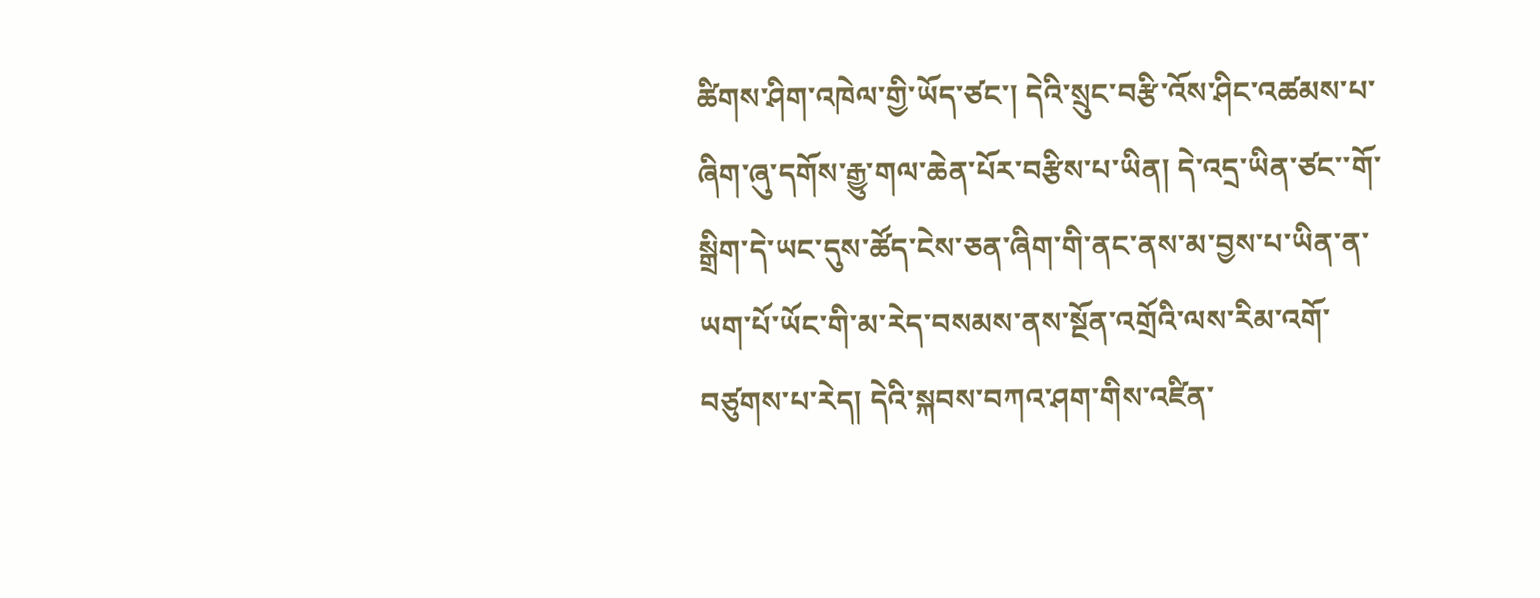ཚིགས་ཤིག་འཁེལ་གྱི་ཡོད་ཙང་། དེའི་སྲུང་བརྩི་འོས་ཤིང་འཚམས་པ་ཞིག་ཞུ་དགོས་རྒྱུ་གལ་ཆེན་པོར་བརྩིས་པ་ཡིན། དེ་འདྲ་ཡིན་ཙང་་གོ་སྒྲིག་དེ་ཡང་དུས་ཚོད་ངེས་ཅན་ཞིག་གི་ནང་ནས་མ་བྱས་པ་ཡིན་ན་ཡག་པོ་ཡོང་གི་མ་རེད་བསམས་ནས་སྔོན་འགྲོའི་ལས་རིམ་འགོ་བཙུགས་པ་རེད། དེའི་སྐབས་བཀའ་ཤག་གིས་འཛིན་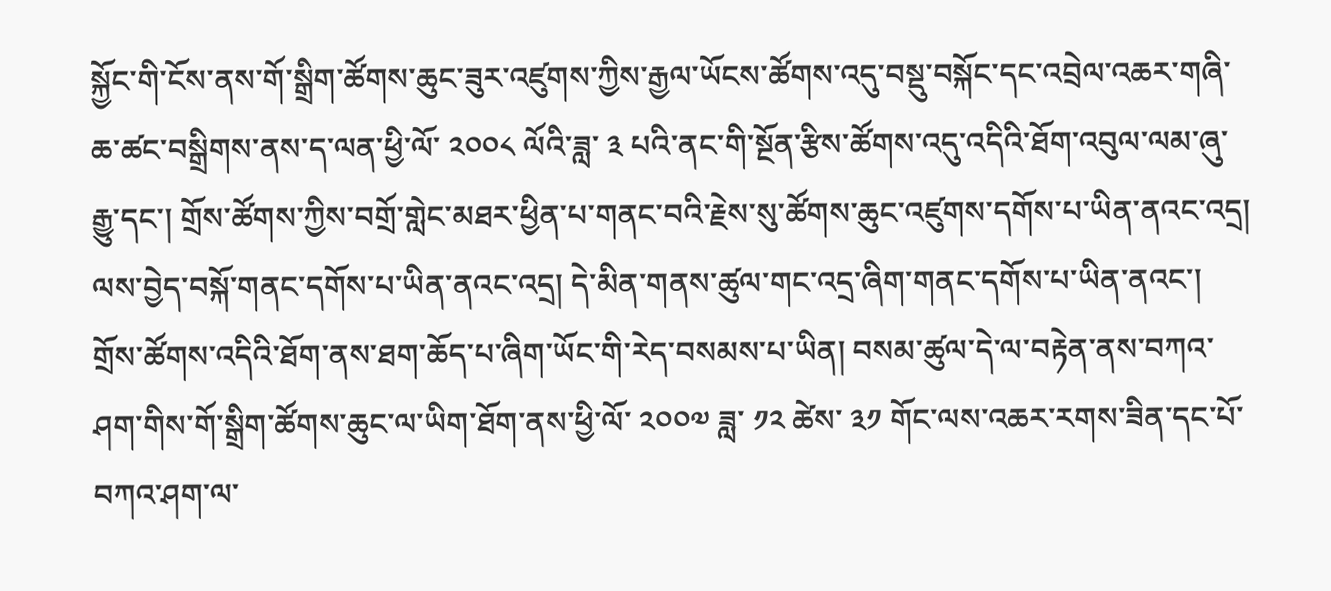སྐྱོང་གི་ངོས་ནས་གོ་སྒྲིག་ཚོགས་ཆུང་ཟུར་འཛུགས་ཀྱིས་རྒྱལ་ཡོངས་ཚོགས་འདུ་བསྡུ་བསྐོང་དང་འབྲེལ་འཆར་གཞི་ཆ་ཚང་བསྒྲིགས་ནས་ད་ལན་ཕྱི་ལོ་ ༢༠༠༨ ལོའི་ཟླ་ ༣ པའི་ནང་གི་སྔོན་རྩིས་ཚོགས་འདུ་འདིའི་ཐོག་འབུལ་ལམ་ཞུ་རྒྱུ་དང་། གྲོས་ཚོགས་ཀྱིས་བགྲོ་གླེང་མཐར་ཕྱིན་པ་གནང་བའི་རྗེས་སུ་ཚོགས་ཆུང་འཛུགས་དགོས་པ་ཡིན་ནའང་འདྲ། ལས་བྱེད་བསྐོ་གནང་དགོས་པ་ཡིན་ནའང་འདྲ། དེ་མིན་གནས་ཚུལ་གང་འདྲ་ཞིག་གནང་དགོས་པ་ཡིན་ནའང་། གྲོས་ཚོགས་འདིའི་ཐོག་ནས་ཐག་ཆོད་པ་ཞིག་ཡོང་གི་རེད་བསམས་པ་ཡིན། བསམ་ཚུལ་དེ་ལ་བརྟེན་ནས་བཀའ་ཤག་གིས་གོ་སྒྲིག་ཚོགས་ཆུང་ལ་ཡིག་ཐོག་ནས་ཕྱི་ལོ་ ༢༠༠༧ ཟླ་ ༡༢ ཚེས་ ༣༡ གོང་ལས་འཆར་རགས་ཟིན་དང་པོ་བཀའ་ཤག་ལ་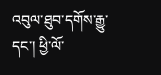འབུལ་ཐུབ་དགོས་རྒྱུ་དང་། ཕྱི་ལོ་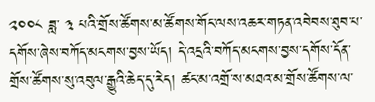༢༠༠༨ ཟླ་ ༣ པའི་གྲོས་ཚོགས་མ་ཚོགས་གོང་ལས་འཆར་གཏན་འབེབས་ཐུབ་པ་དགོས་ཞེས་བཀོད་མངགས་བྱས་ཡོད། དེ་འདྲའི་བཀོད་མངགས་བྱས་དགོས་དོན་གྲོས་ཚོགས་སུ་འབུལ་རྒྱུའི་ཆེད་དུ་རེད། ཚང་མ་འགྲོ་ས་མཐའ་མ་གྲོས་ཚོགས་ལ་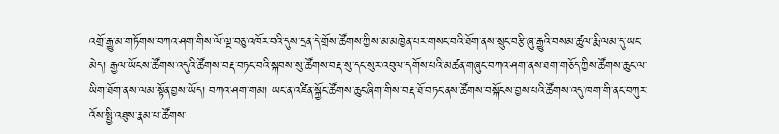འགྲོ་རྒྱུ་མ་གཏོགས་བཀའ་ཤག་གིས་ལོ་ལྔ་བཅུ་འཁོར་བའི་དུས་དྲན་དེ་གྲོས་ཚོགས་ཀྱིས་མ་མཁྱེན་པར་གསང་བའི་ཐོག་ནས་སྲུང་བརྩི་ཞུ་རྒྱུའི་བསམ་ཚུལ་རྨི་ལམ་དུ་ཡང་མེད། རྒྱལ་ཡོངས་ཚོགས་འདུའི་ཚོགས་བརྡ་བཏང་བའི་སྐབས་སུ་ཚོགས་བརྡ་སུ་དང་སུར་འབུལ་དགོས་པའི་མཚན་གཞུང་བཀའ་ཤག་ནས་ཐག་གཅོད་ཀྱིས་ཚོགས་ཆུང་ལ་ཡིག་ཐོག་ནས་ལམ་སྟོན་བྱས་ཡོད། བཀའ་ཤག་གམ། ཡང་ན་འཛིན་སྐྱོང་ཚོགས་ཆུང་ཞིག་གིས་བརྡ་ཐོ་བཏང་ནས་ཚོགས་བསྐོངས་བྱས་པའི་ཚོགས་འདུ་ཁག་གི་ནང་བཀུར་འོས་སྤྱི་འཐུས་རྣམ་པ་ཚོགས་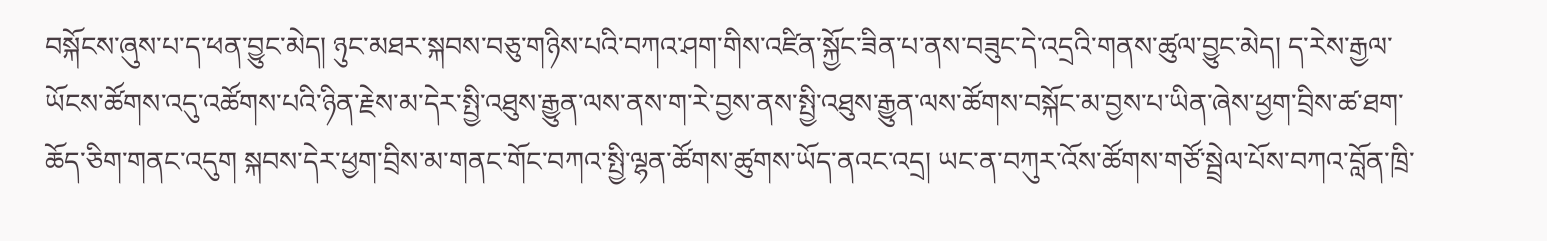བསྐོངས་ཞུས་པ་ད་ཕན་བྱུང་མེད། ཉུང་མཐར་སྐབས་བཅུ་གཉིས་པའི་བཀའ་ཤག་གིས་འཛིན་སྐྱོང་ཟིན་པ་ནས་བཟུང་དེ་འདྲའི་གནས་ཚུལ་བྱུང་མེད། ད་རེས་རྒྱལ་ཡོངས་ཚོགས་འདུ་འཚོགས་པའི་ཉིན་རྗེས་མ་དེར་སྤྱི་འཐུས་རྒྱུན་ལས་ནས་ག་རེ་བྱས་ནས་སྤྱི་འཐུས་རྒྱུན་ལས་ཚོགས་བསྐོང་མ་བྱས་པ་ཡིན་ཞེས་ཕྱག་བྲིས་ཚ་ཐག་ཆོད་ཅིག་གནང་འདུག སྐབས་དེར་ཕྱག་བྲིས་མ་གནང་གོང་བཀའ་སྤྱི་ལྷན་ཚོགས་ཚུགས་ཡོད་ནའང་འདྲ། ཡང་ན་བཀུར་འོས་ཚོགས་གཙོ་སྦྲེལ་པོས་བཀའ་བློན་ཁྲི་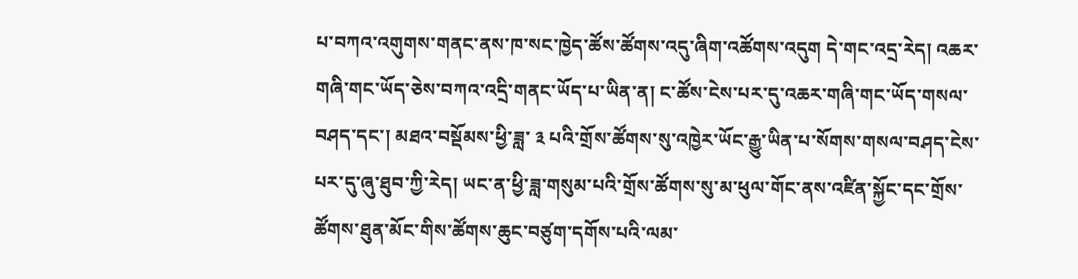པ་བཀའ་འགུགས་གནང་ནས་ཁ་སང་ཁྱེད་ཚོས་ཚོགས་འདུ་ཞིག་འཚོགས་འདུག དེ་གང་འདྲ་རེད། འཆར་གཞི་གང་ཡོད་ཅེས་བཀའ་འདྲི་གནང་ཡོད་པ་ཡིན་ན། ང་ཚོས་ངེས་པར་དུ་འཆར་གཞི་གང་ཡོད་གསལ་བཤད་དང་། མཐའ་བསྡོམས་ཕྱི་ཟླ་ ༣ པའི་གྲོས་ཚོགས་སུ་འཁྱེར་ཡོང་རྒྱུ་ཡིན་པ་སོགས་གསལ་བཤད་ངེས་པར་དུ་ཞུ་ཐུབ་ཀྱི་རེད། ཡང་ན་ཕྱི་ཟླ་གསུམ་པའི་གྲོས་ཚོགས་སུ་མ་ཕུལ་གོང་ནས་འཛིན་སྐྱོང་དང་གྲོས་ཚོགས་ཐུན་མོང་གིས་ཚོགས་ཆུང་བཙུག་དགོས་པའི་ལམ་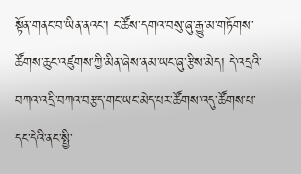སྟོན་གནང་བ་ཡིན་ནའང་། ང་ཚོས་དགའ་བསུ་ཞུ་རྒྱུ་མ་གཏོགས་ཚོགས་ཆུང་འཛུགས་ཀྱི་མིན་ཞེས་ནམ་ཡང་ཞུ་རྩིས་མེད། དེ་འདྲའི་བཀའ་འདྲི་བཀའ་བརྩད་གང་ཡང་མེད་པར་ཚོགས་འདུ་ཚོགས་པ་དང་དེའི་ནང་སྤྱི་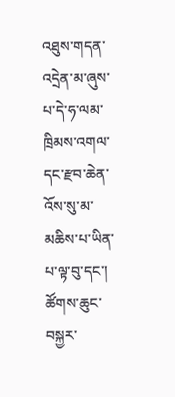འཐུས་གདན་འདྲེན་མ་ཞུས་པ་དེ་ཧ་ལམ་ཁྲིམས་འགལ་དང་རྫབ་ཆེན་འོས་སུ་མ་མཆིས་པ་ཡིན་པ་ལྟ་བུ་དང་། ཚོགས་ཆུང་བསྐྱར་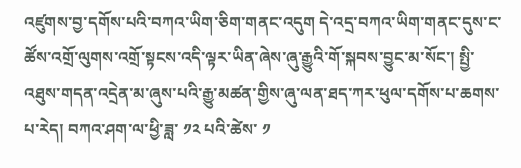འཛུགས་བྱ་དགོས་པའི་བཀའ་ཡིག་ཅིག་གནང་འདུག དེ་འདྲ་བཀའ་ཡིག་གནང་དུས་ང་ཚོས་འགྲོ་ལུགས་འགྲོ་སྟངས་འདི་ལྟར་ཡིན་ཞེས་ཞུ་རྒྱུའི་གོ་སྐབས་བྱུང་མ་སོང་། སྤྱི་འཐུས་གདན་འདྲེན་མ་ཞུས་པའི་རྒྱུ་མཚན་གྱིས་ཞུ་ལན་ཐད་ཀར་ཕུལ་དགོས་པ་ཆགས་པ་རེད། བཀའ་ཤག་ལ་ཕྱི་ཟླ་ ༡༢ པའི་ཚེས་ ༡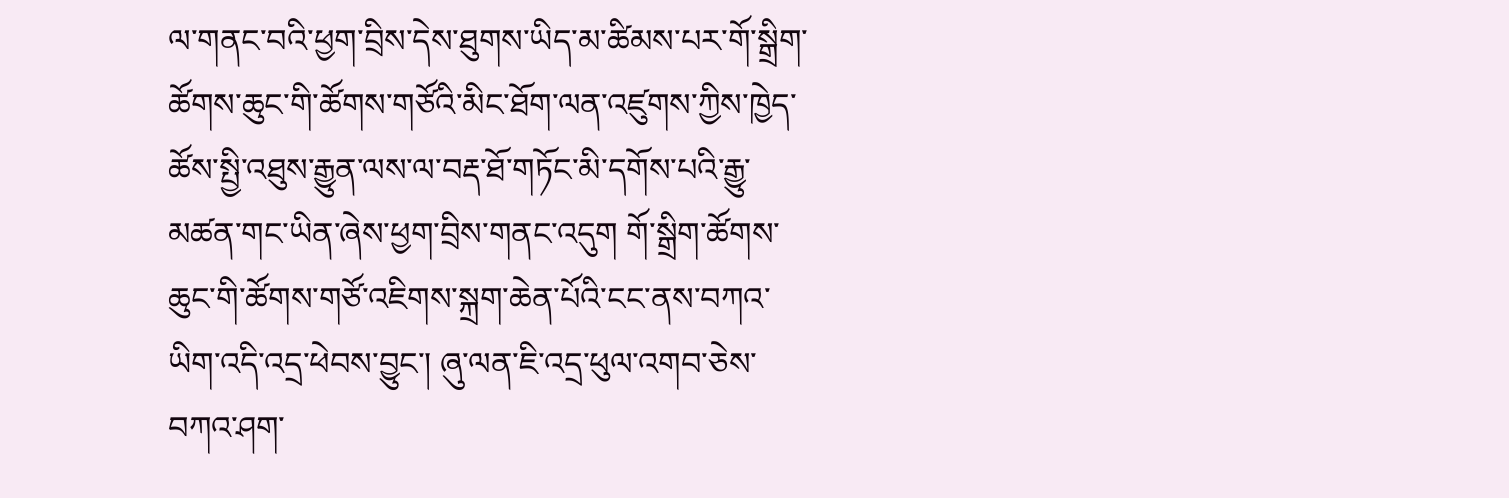ལ་གནང་བའི་ཕྱག་བྲིས་དེས་ཐུགས་ཡིད་མ་ཚིམས་པར་གོ་སྒྲིག་ཚོགས་ཆུང་གི་ཚོགས་གཙོའི་མིང་ཐོག་ལན་འཛུགས་ཀྱིས་ཁྱེད་ཚོས་སྤྱི་འཐུས་རྒྱུན་ལས་ལ་བརྡ་ཐོ་གཏོང་མི་དགོས་པའི་རྒྱུ་མཚན་གང་ཡིན་ཞེས་ཕྱག་བྲིས་གནང་འདུག གོ་སྒྲིག་ཚོགས་ཆུང་གི་ཚོགས་གཙོ་འཇིགས་སྐྲག་ཆེན་པོའི་ངང་ནས་བཀའ་ཡིག་འདི་འདྲ་ཕེབས་བྱུང་། ཞུ་ལན་ཇི་འདྲ་ཕུལ་འགབ་ཅེས་བཀའ་ཤག་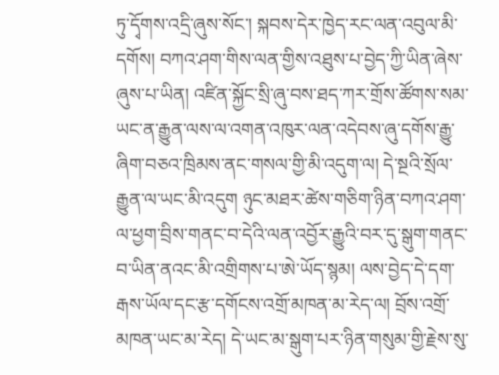ཏུ་དྭོགས་འདྲི་ཞུས་སོང་། སྐབས་དེར་ཁྱེད་རང་ལན་འབུལ་མི་དགོས། བཀའ་ཤག་གིས་ལན་གྱིས་འཐུས་པ་བྱེད་ཀྱི་ཡིན་ཞེས་ཞུས་པ་ཡིན། འཛིན་སྐྱོང་སྲི་ཞུ་བས་ཐད་ཀར་གྲོས་ཚོགས་སམ་ཡང་ན་རྒྱུན་ལས་ལ་འགན་འཁུར་ལན་འདེབས་ཞུ་དགོས་རྒྱུ་ཞིག་བཅའ་ཁྲིམས་ནང་གསལ་གྱི་མི་འདུག་ལ། དེ་སྔའི་སྲོལ་རྒྱུན་ལ་ཡང་མི་འདུག ཉུང་མཐར་ཚེས་གཅིག་ཉིན་བཀའ་ཤག་ལ་ཕྱག་བྲིས་གནང་བ་དེའི་ལན་འབྱོར་རྒྱུའི་བར་དུ་སྒུག་གནང་བ་ཡིན་ནའང་མི་འགྲིགས་པ་ཨེ་ཡོད་སྙམ། ལས་བྱེད་དེ་དག་རྒས་ཡོལ་དང་རྩ་དགོངས་འགྲོ་མཁན་མ་རེད་ལ། བྲོས་འགྲོ་མཁན་ཡང་མ་རེད། དེ་ཡང་མ་སྒུག་པར་ཉིན་གསུམ་གྱི་རྗེས་སུ་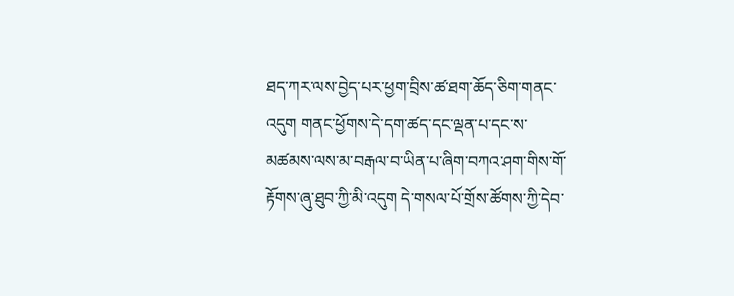ཐད་ཀར་ལས་བྱེད་པར་ཕྱག་བྲིས་ཚ་ཐག་ཆོད་ཅིག་གནང་འདུག གནང་ཕྱོགས་དེ་དག་ཚད་དང་ལྡན་པ་དང་ས་མཚམས་ལས་མ་བརྒལ་བ་ཡིན་པ་ཞིག་བཀའ་ཤག་གིས་གོ་རྟོགས་ཞུ་ཐུབ་ཀྱི་མི་འདུག དེ་གསལ་པོ་གྲོས་ཚོགས་ཀྱི་དེབ་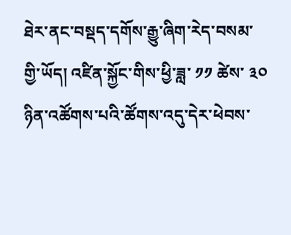ཐེར་ནང་བསྡད་དགོས་རྒྱུ་ཞིག་རེད་བསམ་གྱི་ཡོད། འཛིན་སྐྱོང་གིས་ཕྱི་ཟླ་ ༡༡ ཚེས་ ༣༠ ཉིན་འཚོགས་པའི་ཚོགས་འདུ་དེར་ཕེབས་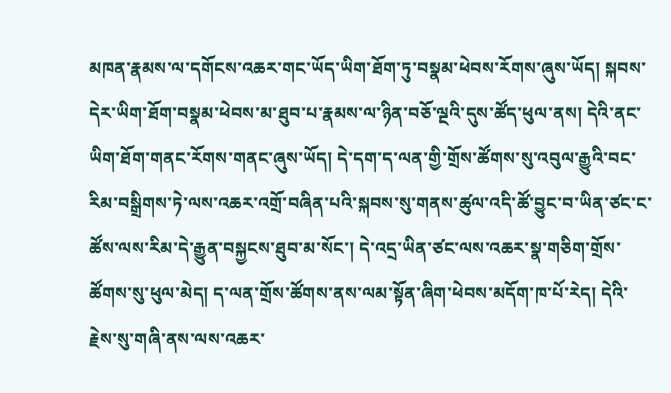མཁན་རྣམས་ལ་དགོངས་འཆར་གང་ཡོད་ཡིག་ཐོག་ཏུ་བསྣམ་ཕེབས་རོགས་ཞུས་ཡོད། སྐབས་དེར་ཡིག་ཐོག་བསྣམ་ཕེབས་མ་ཐུབ་པ་རྣམས་ལ་ཉིན་བཅོ་ལྔའི་དུས་ཚོད་ཕུལ་ནས། དེའི་ནང་ཡིག་ཐོག་གནང་རོགས་གནང་ཞུས་ཡོད། དེ་དག་ད་ལན་གྱི་གྲོས་ཚོགས་སུ་འབུལ་རྒྱུའི་བང་རིམ་བསྒྲིགས་ཏེ་ལས་འཆར་འགྲོ་བཞིན་པའི་སྐབས་སུ་གནས་ཚུལ་འདི་ཚོ་བྱུང་བ་ཡིན་ཙང་ང་ཚོས་ལས་རིམ་དེ་རྒྱུན་བསྐྱངས་ཐུབ་མ་སོང་། དེ་འདྲ་ཡིན་ཙང་ལས་འཆར་སྣ་གཅིག་གྲོས་ཚོགས་སུ་ཕུལ་མེད། ད་ལན་གྲོས་ཚོགས་ནས་ལམ་སྟོན་ཞིག་ཕེབས་མདོག་ཁ་པོ་རེད། དེའི་རྗེས་སུ་གཞི་ནས་ལས་འཆར་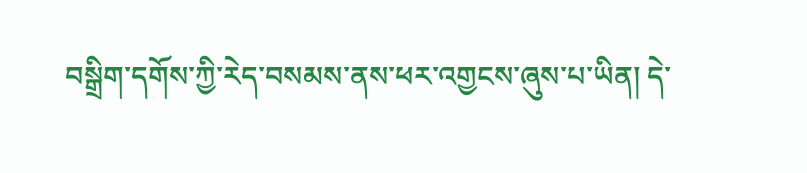བསྒྲིག་དགོས་ཀྱི་རེད་བསམས་ནས་ཕར་འགྱངས་ཞུས་པ་ཡིན། དེ་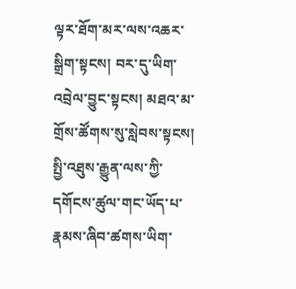ལྟར་ཐོག་མར་ལས་འཆར་སྒྲིག་སྟངས། བར་དུ་ཡིག་འབྲེལ་བྱུང་སྟངས། མཐའ་མ་གྲོས་ཚོགས་སུ་སླེབས་སྟངས། སྤྱི་འཐུས་རྒྱུན་ལས་ཀྱི་དགོངས་ཚུལ་གང་ཡོད་པ་རྣམས་ཞིབ་ཚགས་ཡིག་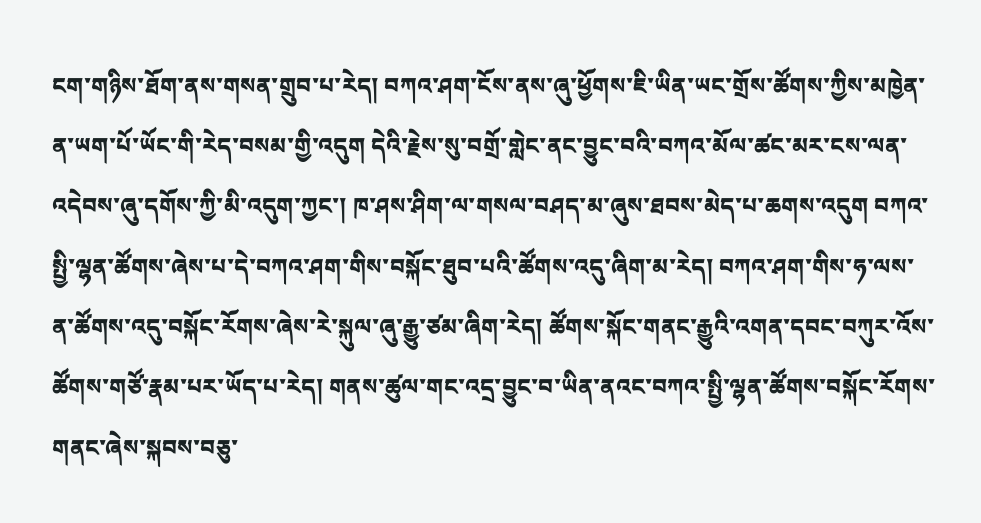ངག་གཉིས་ཐོག་ནས་གསན་གྲུབ་པ་རེད། བཀའ་ཤག་ངོས་ནས་ཞུ་ཕྱོགས་ཇི་ཡིན་ཡང་གྲོས་ཚོགས་ཀྱིས་མཁྱེན་ན་ཡག་པོ་ཡོང་གི་རེད་བསམ་གྱི་འདུག དེའི་རྗེས་སུ་བགྲོ་གླེང་ནང་བྱུང་བའི་བཀའ་མོལ་ཚང་མར་ངས་ལན་འདེབས་ཞུ་དགོས་ཀྱི་མི་འདུག་ཀྱང་། ཁ་ཤས་ཤིག་ལ་གསལ་བཤད་མ་ཞུས་ཐབས་མེད་པ་ཆགས་འདུག བཀའ་སྤྱི་ལྷན་ཚོགས་ཞེས་པ་དེ་བཀའ་ཤག་གིས་བསྐོང་ཐུབ་པའི་ཚོགས་འདུ་ཞིག་མ་རེད། བཀའ་ཤག་གིས་ཧ་ལས་ན་ཚོགས་འདུ་བསྐོང་རོགས་ཞེས་རེ་སྐུལ་ཞུ་རྒྱུ་ཙམ་ཞིག་རེད། ཚོགས་སྐོང་གནང་རྒྱུའི་འགན་དབང་བཀུར་འོས་ཚོགས་གཙོ་རྣམ་པར་ཡོད་པ་རེད། གནས་ཚུལ་གང་འདྲ་བྱུང་བ་ཡིན་ནའང་བཀའ་སྤྱི་ལྷན་ཚོགས་བསྐོང་རོགས་གནང་ཞེས་སྐབས་བཅུ་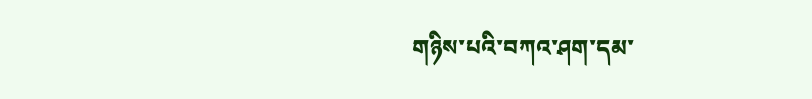གཉིས་པའི་བཀའ་ཤག་དམ་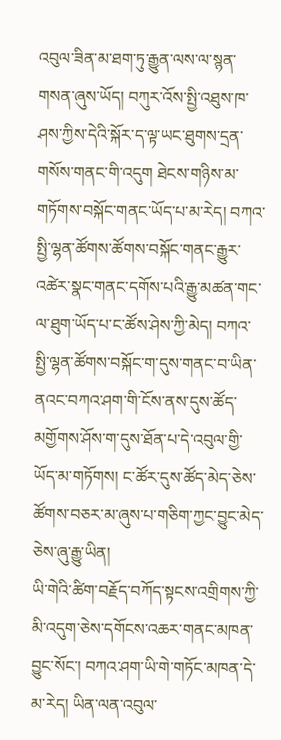འབུལ་ཟིན་མ་ཐག་ཏུ་རྒྱུན་ལས་ལ་སྙན་གསན་ཞུས་ཡོད། བཀུར་འོས་སྤྱི་འཐུས་ཁ་ཤས་ཀྱིས་དེའི་སྐོར་ད་ལྟ་ཡང་ཐུགས་དྲན་གསོས་གནང་གི་འདུག ཐེངས་གཉིས་མ་གཏོགས་བསྐོང་གནང་ཡོད་པ་མ་རེད། བཀའ་སྤྱི་ལྷན་ཚོགས་ཚོགས་བསྐོང་གནང་རྒྱུར་འཚེར་སྣང་གནང་དགོས་པའི་རྒྱུ་མཚན་གང་ལ་ཐུག་ཡོད་པ་ང་ཚོས་ཤེས་ཀྱི་མེད། བཀའ་སྤྱི་ལྷན་ཚོགས་བསྐོང་ག་དུས་གནང་བ་ཡིན་ནའང་བཀའ་ཤག་གི་ངོས་ནས་དུས་ཚོད་མགྱོགས་ཤོས་ག་དུས་ཐོན་པ་དེ་འབུལ་གྱི་ཡོད་མ་གཏོགས། ང་ཚོར་དུས་ཚོད་མེད་ཅེས་ཚོགས་བཅར་མ་ཞུས་པ་གཅིག་ཀྱང་བྱུང་མེད་ཅེས་ཞུ་རྒྱུ་ཡིན།
ཡི་གེའི་ཚིག་བརྗོད་བཀོད་སྟངས་འགྲིགས་ཀྱི་མི་འདུག་ཅེས་དགོངས་འཆར་གནང་མཁན་བྱུང་སོང་། བཀའ་ཤག་ཡི་གེ་གཏོང་མཁན་དེ་མ་རེད། ཡིན་ལན་འབུལ་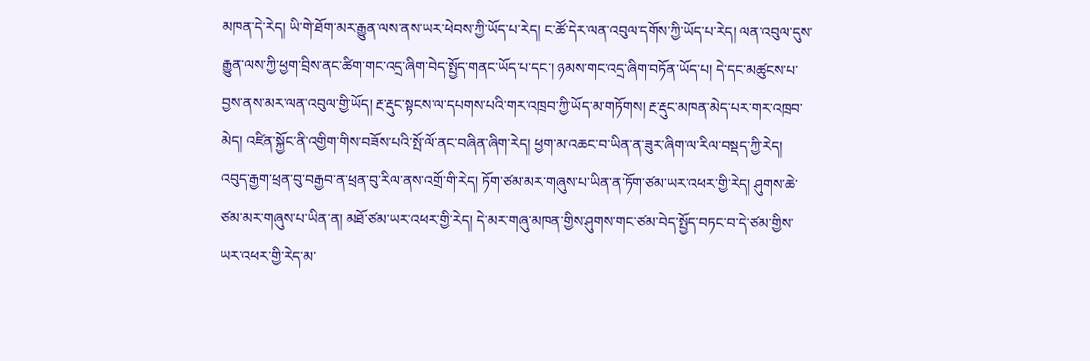མཁན་དེ་རེད། ཡི་གེ་ཐོག་མར་རྒྱུན་ལས་ནས་ཡར་ཕེབས་ཀྱི་ཡོད་པ་རེད། ང་ཚོ་དེར་ལན་འབུལ་དགོས་ཀྱི་ཡོད་པ་རེད། ལན་འབུལ་དུས་རྒྱུན་ལས་ཀྱི་ཕྱག་བྲིས་ནང་ཚིག་གང་འདྲ་ཞིག་བེད་སྤྱོད་གནང་ཡོད་པ་དང་། ཉམས་གང་འདྲ་ཞིག་བཏོན་ཡོད་པ། དེ་དང་མཚུངས་པ་བྱས་ནས་མར་ལན་འབུལ་གྱི་ཡོད། རྔ་རྡུང་སྟངས་ལ་དཔགས་པའི་གར་འཁྲབ་ཀྱི་ཡོད་མ་གཏོགས། རྔ་རྡུང་མཁན་མེད་པར་གར་འཁྲབ་མེད། འཛིན་སྐྱོང་ནི་འགྱིག་གིས་བཟོས་པའི་སྤོ་ལོ་ནང་བཞིན་ཞིག་རེད། ཕྱག་མ་འཆང་བ་ཡིན་ན་ཟུར་ཞིག་ལ་རིལ་བསྡད་ཀྱི་རེད། འབུད་རྒྱག་ཕྲན་བུ་བརྒྱབ་ན་ཕྲན་བུ་རིལ་ནས་འགྲོ་གི་རེད། ཏོག་ཙམ་མར་གཞུས་པ་ཡིན་ན་ཏོག་ཙམ་ཡར་འཕར་གྱི་རེད། ཤུགས་ཆེ་ཙམ་མར་གཞུས་པ་ཡིན་ན། མཐོ་ཙམ་ཡར་འཕར་གྱི་རེད། དེ་མར་གཞུ་མཁན་གྱིས་ཤུགས་གང་ཙམ་བེད་སྤྱོད་བཏང་བ་དེ་ཙམ་གྱིས་ཡར་འཕར་གྱི་རེད་མ་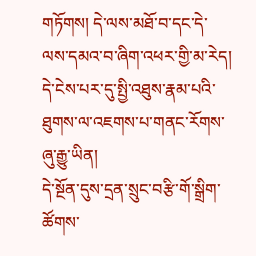གཏོགས། དེ་ལས་མཐོ་བ་དང་དེ་ལས་དམའ་བ་ཞིག་འཕར་གྱི་མ་རེད། དེ་ངེས་པར་དུ་སྤྱི་འཐུས་རྣམ་པའི་ཐུགས་ལ་འཇགས་པ་གནང་རོགས་ཞུ་རྒྱུ་ཡིན།
དེ་སྔོན་དུས་དྲན་སྲུང་བརྩི་གོ་སྒྲིག་ཚོགས་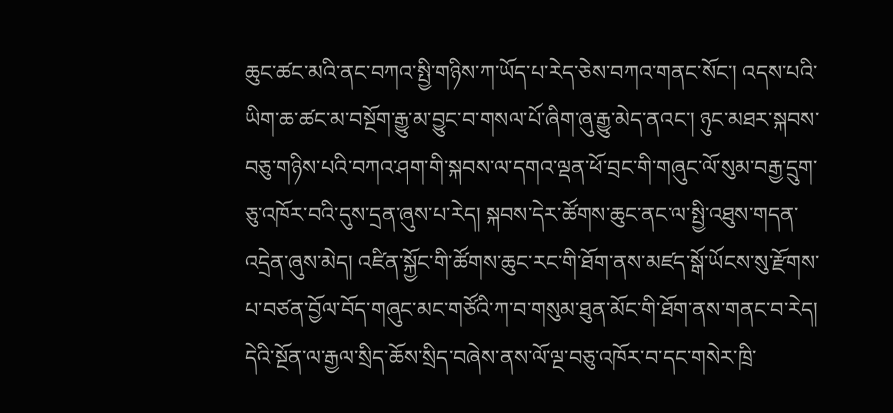ཆུང་ཚང་མའི་ནང་བཀའ་སྤྱི་གཉིས་ཀ་ཡོད་པ་རེད་ཅེས་བཀའ་གནང་སོང་། འདས་པའི་ཡིག་ཆ་ཚང་མ་བསྔོག་རྒྱུ་མ་བྱུང་བ་གསལ་པོ་ཞིག་ཞུ་རྒྱུ་མེད་ནའང་། ཉུང་མཐར་སྐབས་བཅུ་གཉིས་པའི་བཀའ་ཤག་གི་སྐབས་ལ་དགའ་ལྡན་ཕོ་བྲང་གི་གཞུང་ལོ་སུམ་བརྒྱ་དྲུག་ཅུ་འཁོར་བའི་དུས་དྲན་ཞུས་པ་རེད། སྐབས་དེར་ཚོགས་ཆུང་ནང་ལ་སྤྱི་འཐུས་གདན་འདྲེན་ཞུས་མེད། འཛིན་སྐྱོང་གི་ཚོགས་ཆུང་རང་གི་ཐོག་ནས་མཛད་སྒོ་ཡོངས་སུ་རྫོགས་པ་བཙན་བྱོལ་བོད་གཞུང་མང་གཙོའི་ཀ་བ་གསུམ་ཐུན་མོང་གི་ཐོག་ནས་གནང་བ་རེད། དེའི་སྔོན་ལ་རྒྱལ་སྲིད་ཆོས་སྲིད་བཞེས་ནས་ལོ་ལྔ་བཅུ་འཁོར་བ་དང་གསེར་ཁྲི་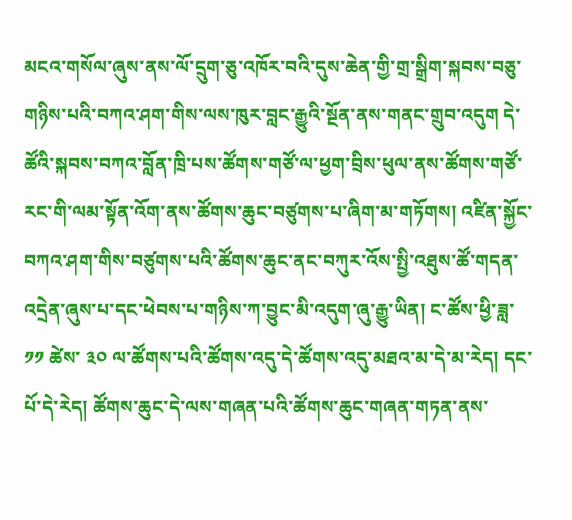མངའ་གསོལ་ཞུས་ནས་ལོ་དྲུག་ཅུ་འཁོར་བའི་དུས་ཆེན་གྱི་གྲ་སྒྲིག་སྐབས་བཅུ་གཉིས་པའི་བཀའ་ཤག་གིས་ལས་ཁུར་བླང་རྒྱུའི་སྔོན་ནས་གནང་གྲུབ་འདུག དེ་ཚོའི་སྐབས་བཀའ་བློན་ཁྲི་པས་ཚོགས་གཙོ་ལ་ཕྱག་བྲིས་ཕུལ་ནས་ཚོགས་གཙོ་རང་གི་ལམ་སྟོན་འོག་ནས་ཚོགས་ཆུང་བཙུགས་པ་ཞིག་མ་གཏོགས། འཛིན་སྐྱོང་བཀའ་ཤག་གིས་བཙུགས་པའི་ཚོགས་ཆུང་ནང་བཀུར་འོས་སྤྱི་འཐུས་ཚོ་གདན་འདྲེན་ཞུས་པ་དང་ཕེབས་པ་གཉིས་ཀ་བྱུང་མི་འདུག་ཞུ་རྒྱུ་ཡིན། ང་ཚོས་ཕྱི་ཟླ་ ༡༡ ཚེས་ ༣༠ ལ་ཚོགས་པའི་ཚོགས་འདུ་དེ་ཚོགས་འདུ་མཐའ་མ་དེ་མ་རེད། དང་པོ་དེ་རེད། ཚོགས་ཆུང་དེ་ལས་གཞན་པའི་ཚོགས་ཆུང་གཞན་གཏན་ནས་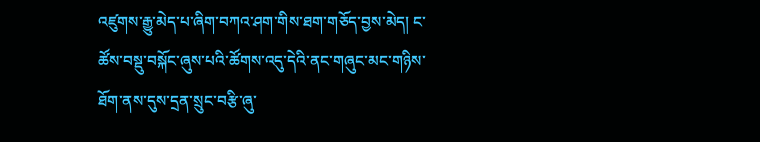འཛུགས་རྒྱུ་མེད་པ་ཞིག་བཀའ་ཤག་གིས་ཐག་གཅོད་བྱས་མེད། ང་ཚོས་བསྡུ་བསྐོང་ཞུས་པའི་ཚོགས་འདུ་དེའི་ནང་གཞུང་མང་གཉིས་ཐོག་ནས་དུས་དྲན་སྲུང་བརྩི་ཞུ་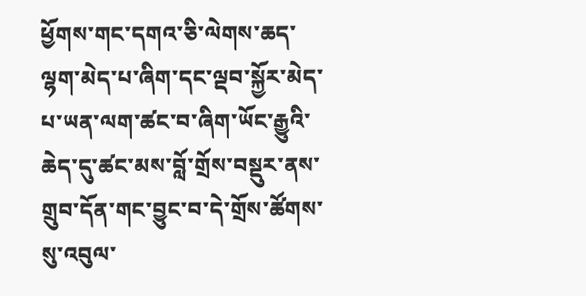ཕྱོགས་གང་དགའ་ཅི་ལེགས་ཆད་ལྷག་མེད་པ་ཞིག་དང་ལྡབ་སྐྱོར་མེད་པ་ཡན་ལག་ཚང་བ་ཞིག་ཡོང་རྒྱུའི་ཆེད་དུ་ཚང་མས་བློ་གྲོས་བསྡུར་ནས་གྲུབ་དོན་གང་བྱུང་བ་དེ་གྲོས་ཚོགས་སུ་འབུལ་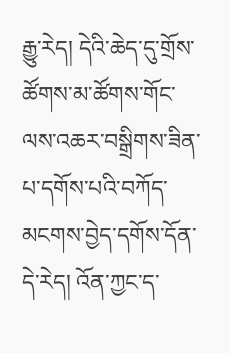རྒྱུ་རེད། དེའི་ཆེད་དུ་གྲོས་ཚོགས་མ་ཚོགས་གོང་ལས་འཆར་བསྒྲིགས་ཟིན་པ་དགོས་པའི་བཀོད་མངགས་བྱེད་དགོས་དོན་དེ་རེད། འོན་ཀྱང་ད་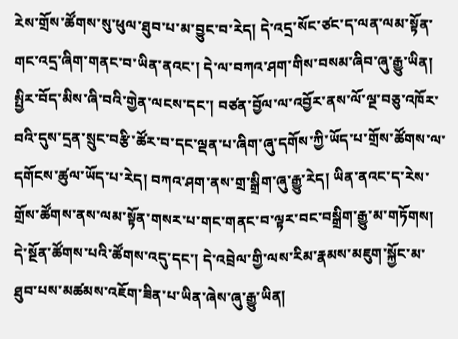རེས་གྲོས་ཚོགས་སུ་ཕུལ་ཐུབ་པ་མ་བྱུང་བ་རེད། དེ་འདྲ་སོང་ཙང་ད་ལན་ལམ་སྟོན་གང་འདྲ་ཞིག་གནང་བ་ཡིན་ནའང་། དེ་ལ་བཀའ་ཤག་གིས་བསམ་ཞིབ་ཞུ་རྒྱུ་ཡིན། སྤྱིར་བོད་མིས་ཞི་བའི་གྱེན་ལངས་དང་། བཙན་བྱོལ་ལ་འབྱོར་ནས་ལོ་ལྔ་བཅུ་འཁོར་བའི་དུས་དྲན་སྲུང་བརྩི་ཚོར་བ་དང་ལྡན་པ་ཞིག་ཞུ་དགོས་ཀྱི་ཡོད་པ་གྲོས་ཚོགས་ལ་དགོངས་ཚུལ་ཡོད་པ་རེད། བཀའ་ཤག་ནས་གྲ་སྒྲིག་ཞུ་རྒྱུ་རེད། ཡིན་ནའང་ད་རེས་གྲོས་ཚོགས་ནས་ལམ་སྟོན་གསར་པ་གང་གནང་བ་ལྟར་བང་བསྒྲིག་རྒྱུ་མ་གཏོགས། དེ་སྔོན་ཚོགས་པའི་ཚོགས་འདུ་དང་། དེ་འབྲེལ་གྱི་ལས་རིམ་རྣམས་མཇུག་སྐྱོང་མ་ཐུབ་པས་མཚམས་འཇོག་ཟིན་པ་ཡིན་ཞེས་ཞུ་རྒྱུ་ཡིན།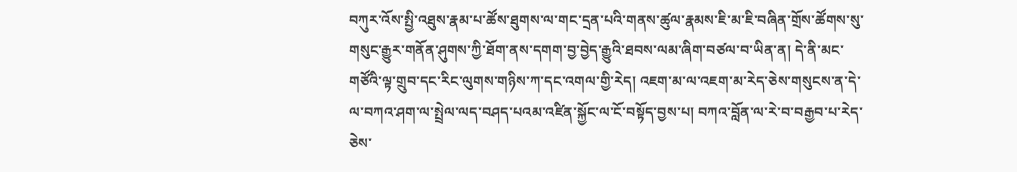བཀུར་འོས་སྤྱི་འཐུས་རྣམ་པ་ཚོས་ཐུགས་ལ་གང་དྲན་པའི་གནས་ཚུལ་རྣམས་ཇི་མ་ཇི་བཞིན་གྲོས་ཚོགས་སུ་གསུང་རྒྱུར་གནོན་ཤུགས་ཀྱི་ཐོག་ནས་དགག་བྱ་བྱེད་རྒྱུའི་ཐབས་ལམ་ཞིག་བཙལ་བ་ཡིན་ན། དེ་ནི་མང་གཙོའི་ལྟ་གྲུབ་དང་རིང་ལུགས་གཉིས་ཀ་དང་འགལ་གྱི་རེད། འཇག་མ་ལ་འཇག་མ་རེད་ཅེས་གསུངས་ན་དེ་ལ་བཀའ་ཤག་ལ་སྤྲེལ་ལད་བཤད་པའམ་འཛིན་སྐྱོང་ལ་ངོ་བསྟོད་བྱས་པ། བཀའ་བློན་ལ་རེ་བ་བརྒྱབ་པ་རེད་ཅེས་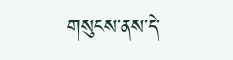གསུངས་ནས་དེ་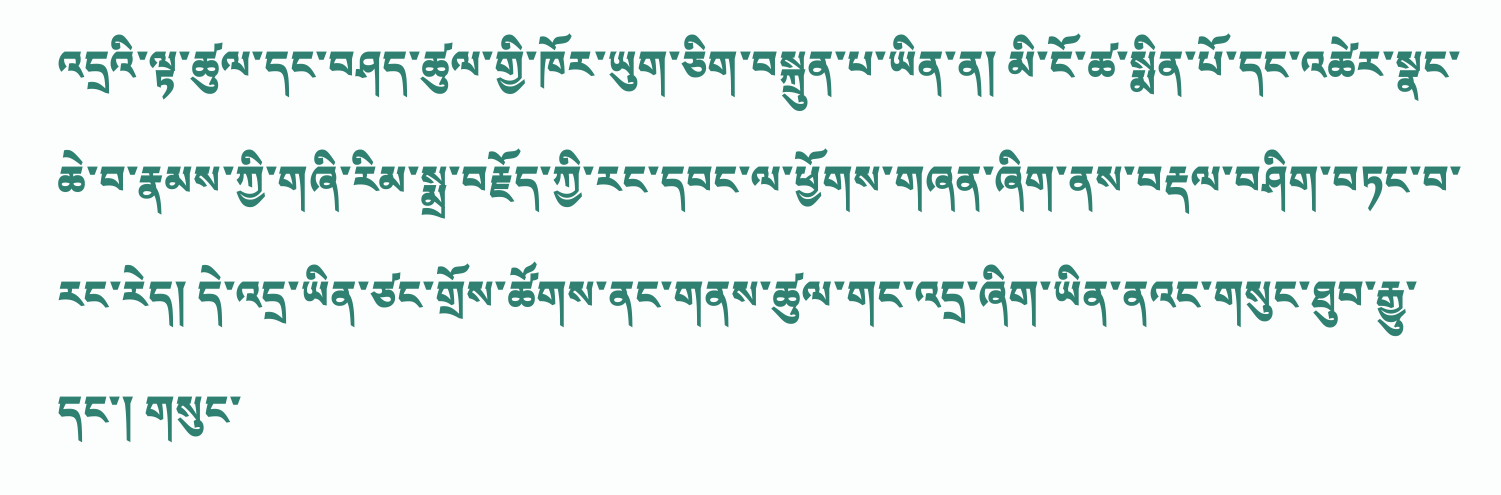འདྲའི་ལྟ་ཚུལ་དང་བཤད་ཚུལ་གྱི་ཁོར་ཡུག་ཅིག་བསྐྲུན་པ་ཡིན་ན། མི་ངོ་ཚ་སྨིན་པོ་དང་འཚེར་སྣང་ཆེ་བ་རྣམས་ཀྱི་གཞི་རིམ་སྨྲ་བརྗོད་ཀྱི་རང་དབང་ལ་ཕྱོགས་གཞན་ཞིག་ནས་བརྡལ་བཤིག་བཏང་བ་རང་རེད། དེ་འདྲ་ཡིན་ཙང་གྲོས་ཚོགས་ནང་གནས་ཚུལ་གང་འདྲ་ཞིག་ཡིན་ནའང་གསུང་ཐུབ་རྒྱུ་དང་། གསུང་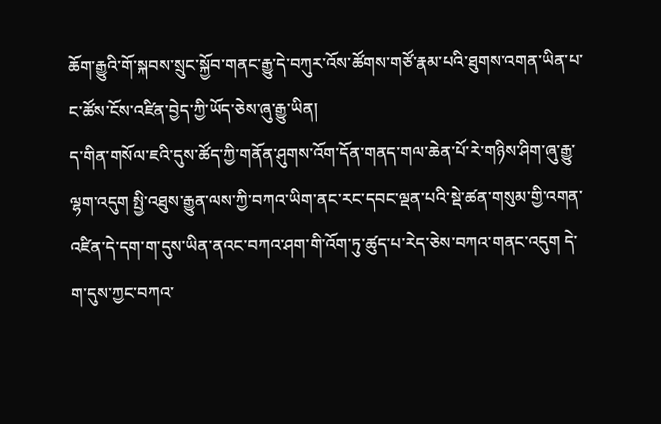ཆོག་རྒྱུའི་གོ་སྐབས་སྲུང་སྐྱོབ་གནང་རྒྱུ་དེ་བཀུར་འོས་ཚོགས་གཙོ་རྣམ་པའི་ཐུགས་འགན་ཡིན་པ་ང་ཚོས་ངོས་འཛིན་བྱེད་ཀྱི་ཡོད་ཅེས་ཞུ་རྒྱུ་ཡིན།
ད་གིན་གསོལ་ཇའི་དུས་ཚོད་ཀྱི་གནོན་ཤུགས་འོག་དོན་གནད་གལ་ཆེན་པོ་རེ་གཉིས་ཤིག་ཞུ་རྒྱུ་ལྷག་འདུག སྤྱི་འཐུས་རྒྱུན་ལས་ཀྱི་བཀའ་ཡིག་ནང་རང་དབང་ལྡན་པའི་སྡེ་ཚན་གསུམ་གྱི་འགན་འཛིན་དེ་དག་ག་དུས་ཡིན་ནའང་བཀའ་ཤག་གི་འོག་ཏུ་ཚུད་པ་རེད་ཅེས་བཀའ་གནང་འདུག དེ་ག་དུས་ཀྱང་བཀའ་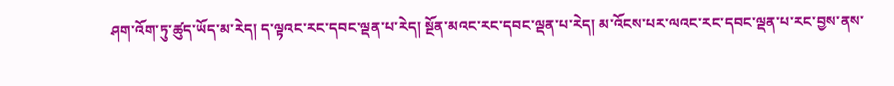ཤག་འོག་ཏུ་ཚུད་ཡོད་མ་རེད། ད་ལྟའང་རང་དབང་ལྡན་པ་རེད། སྔོན་མའང་རང་དབང་ལྡན་པ་རེད། མ་འོངས་པར་ལའང་རང་དབང་ལྡན་པ་རང་བྱས་ནས་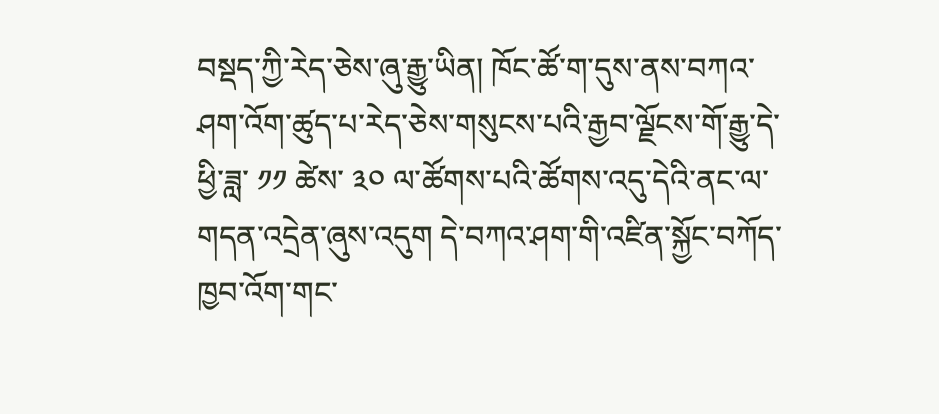བསྡད་ཀྱི་རེད་ཅེས་ཞུ་རྒྱུ་ཡིན། ཁོང་ཚོ་ག་དུས་ནས་བཀའ་ཤག་འོག་ཚུད་པ་རེད་ཅེས་གསུངས་པའི་རྒྱབ་ལྗོངས་གོ་རྒྱུ་དེ་ཕྱི་ཟླ་ ༡༡ ཚེས་ ༣༠ ལ་ཚོགས་པའི་ཚོགས་འདུ་དེའི་ནང་ལ་གདན་འདྲེན་ཞུས་འདུག དེ་བཀའ་ཤག་གི་འཛིན་སྐྱོང་བཀོད་ཁྱབ་འོག་གང་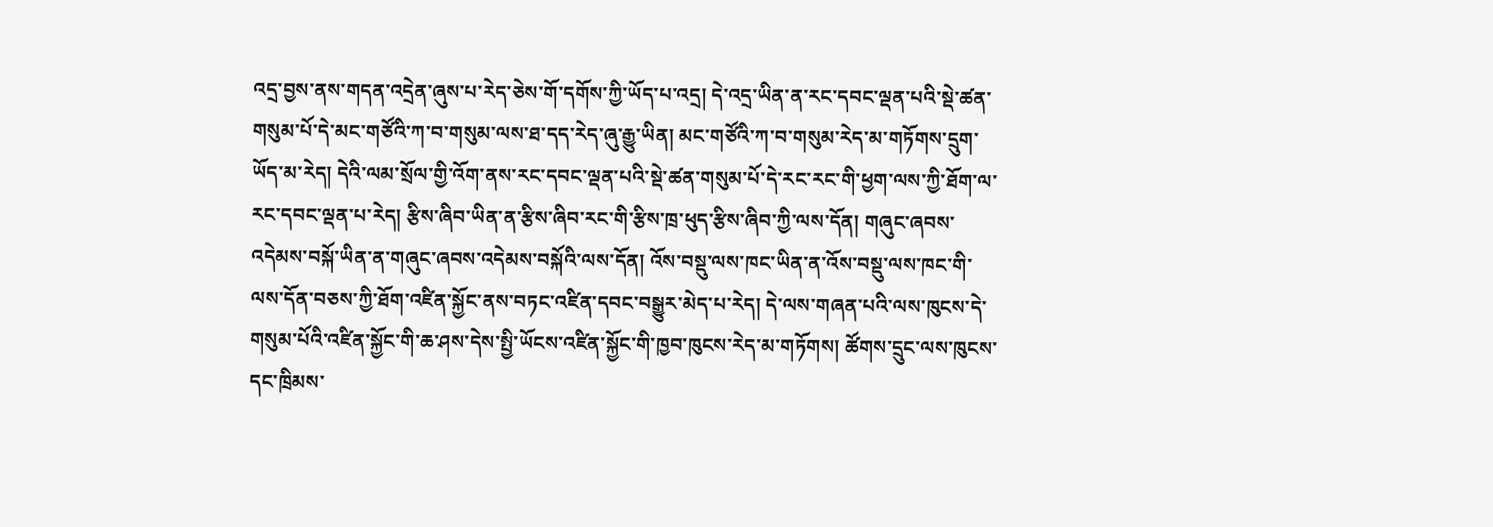འདྲ་བྱས་ནས་གདན་འདྲེན་ཞུས་པ་རེད་ཅེས་གོ་དགོས་ཀྱི་ཡོད་པ་འདྲ། དེ་འདྲ་ཡིན་ན་རང་དབང་ལྡན་པའི་སྡེ་ཚན་གསུམ་པོ་དེ་མང་གཙོའི་ཀ་བ་གསུམ་ལས་ཐ་དད་རེད་ཞུ་རྒྱུ་ཡིན། མང་གཙོའི་ཀ་བ་གསུམ་རེད་མ་གཏོགས་དྲུག་ཡོད་མ་རེད། དེའི་ལམ་སྲོལ་གྱི་འོག་ནས་རང་དབང་ལྡན་པའི་སྡེ་ཚན་གསུམ་པོ་དེ་རང་རང་གི་ཕྱག་ལས་ཀྱི་ཐོག་ལ་རང་དབང་ལྡན་པ་རེད། རྩིས་ཞིབ་ཡིན་ན་རྩིས་ཞིབ་རང་གི་རྩིས་ཁྲ་ཕུད་རྩིས་ཞིབ་ཀྱི་ལས་དོན། གཞུང་ཞབས་འདེམས་བསྐོ་ཡིན་ན་གཞུང་ཞབས་འདེམས་བསྐོའི་ལས་དོན། འོས་བསྡུ་ལས་ཁང་ཡིན་ན་འོས་བསྡུ་ལས་ཁང་གི་ལས་དོན་བཅས་ཀྱི་ཐོག་འཛིན་སྐྱོང་ནས་བཏང་འཛིན་དབང་བསྒྱུར་མེད་པ་རེད། དེ་ལས་གཞན་པའི་ལས་ཁུངས་དེ་གསུམ་པོའི་འཛིན་སྐྱོང་གི་ཆ་ཤས་དེས་སྤྱི་ཡོངས་འཛིན་སྐྱོང་གི་ཁྱབ་ཁུངས་རེད་མ་གཏོགས། ཚོགས་དྲུང་ལས་ཁུངས་དང་ཁྲིམས་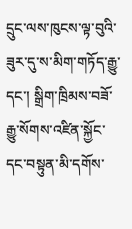དྲུང་ལས་ཁུངས་ལྟ་བུའི་ཟུར་དུ་ས་མིག་གཏོད་རྒྱུ་དང་། སྒྲིག་ཁྲིམས་བཟོ་རྒྱུ་སོགས་འཛིན་སྐྱོང་དང་བསྟུན་མི་དགོས་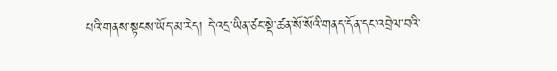པའི་གནས་སྟངས་ཡོད་མ་རེད། དེ་འདྲ་ཡིན་ཙང་སྡེ་ཚན་སོ་སོའི་གནད་དོན་དང་འབྲེལ་བའི་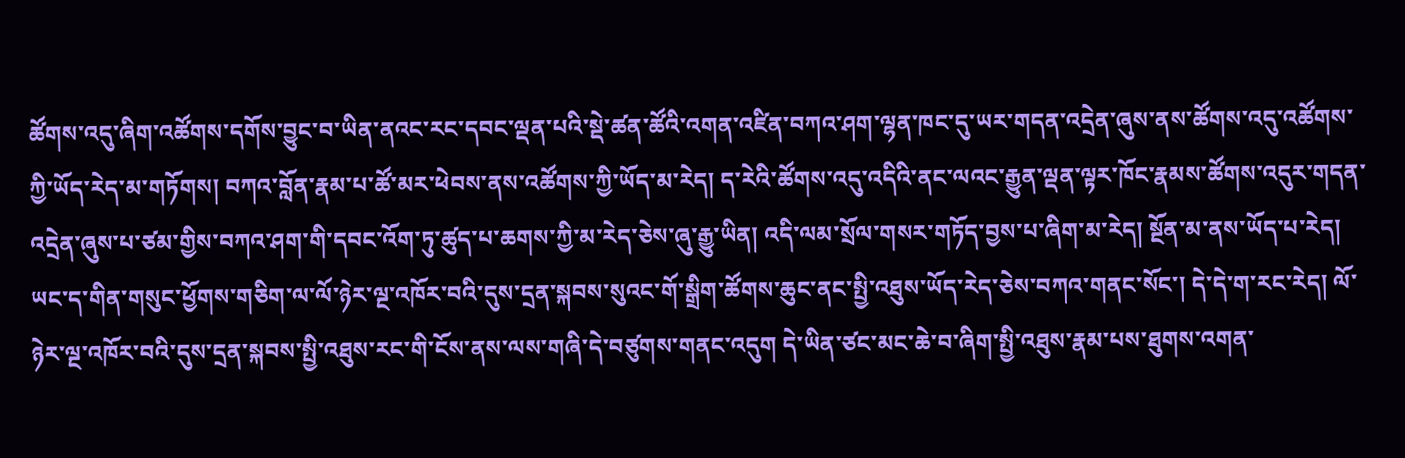ཚོགས་འདུ་ཞིག་འཚོགས་དགོས་བྱུང་བ་ཡིན་ནའང་རང་དབང་ལྡན་པའི་སྡེ་ཚན་ཚོའི་འགན་འཛིན་བཀའ་ཤག་ལྷན་ཁང་དུ་ཡར་གདན་འདྲེན་ཞུས་ནས་ཚོགས་འདུ་འཚོགས་ཀྱི་ཡོད་རེད་མ་གཏོགས། བཀའ་བློན་རྣམ་པ་ཚོ་མར་ཕེབས་ནས་འཚོགས་ཀྱི་ཡོད་མ་རེད། ད་རེའི་ཚོགས་འདུ་འདིའི་ནང་ལའང་རྒྱུན་ལྡན་ལྟར་ཁོང་རྣམས་ཚོགས་འདུར་གདན་འདྲེན་ཞུས་པ་ཙམ་གྱིས་བཀའ་ཤག་གི་དབང་འོག་ཏུ་ཚུད་པ་ཆགས་ཀྱི་མ་རེད་ཅེས་ཞུ་རྒྱུ་ཡིན། འདི་ལམ་སྲོལ་གསར་གཏོད་བྱས་པ་ཞིག་མ་རེད། སྔོན་མ་ནས་ཡོད་པ་རེད།
ཡང་ད་གིན་གསུང་ཕྱོགས་གཅིག་ལ་ལོ་ཉེར་ལྔ་འཁོར་བའི་དུས་དྲན་སྐབས་སུའང་གོ་སྒྲིག་ཚོགས་ཆུང་ནང་སྤྱི་འཐུས་ཡོད་རེད་ཅེས་བཀའ་གནང་སོང་། དེ་དེ་ག་རང་རེད། ལོ་ཉེར་ལྔ་འཁོར་བའི་དུས་དྲན་སྐབས་སྤྱི་འཐུས་རང་གི་ངོས་ནས་ལས་གཞི་དེ་བཙུགས་གནང་འདུག དེ་ཡིན་ཙང་མང་ཆེ་བ་ཞིག་སྤྱི་འཐུས་རྣམ་པས་ཐུགས་འགན་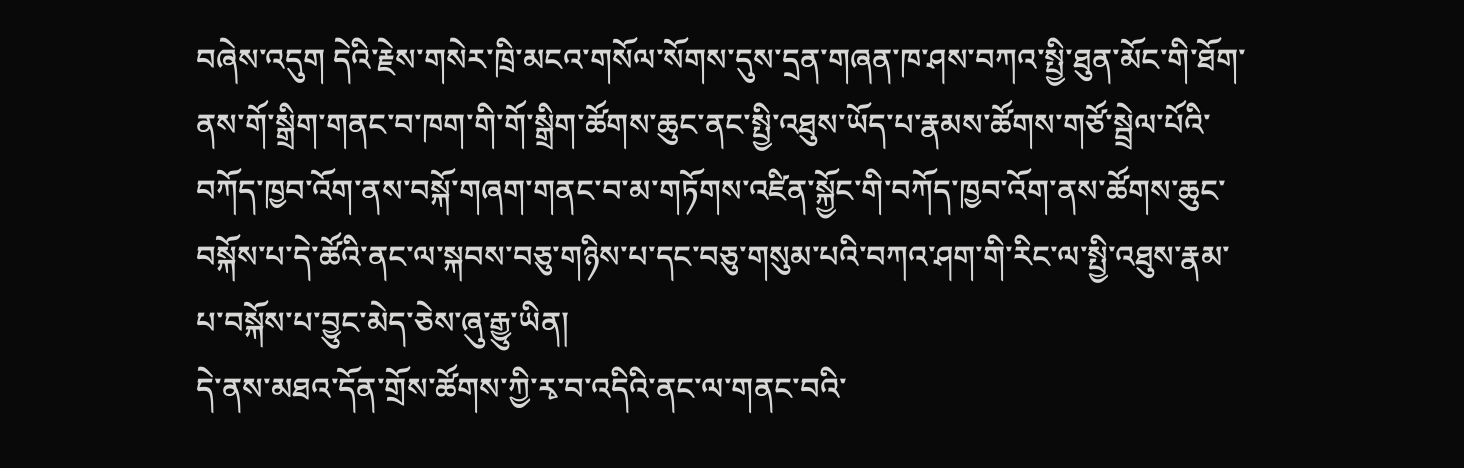བཞེས་འདུག དེའི་རྗེས་གསེར་ཁྲི་མངའ་གསོལ་སོགས་དུས་དྲན་གཞན་ཁ་ཤས་བཀའ་སྤྱི་ཐུན་མོང་གི་ཐོག་ནས་གོ་སྒྲིག་གནང་བ་ཁག་གི་གོ་སྒྲིག་ཚོགས་ཆུང་ནང་སྤྱི་འཐུས་ཡོད་པ་རྣམས་ཚོགས་གཙོ་སྦྲེལ་པོའི་བཀོད་ཁྱབ་འོག་ནས་བསྐོ་གཞག་གནང་བ་མ་གཏོགས་འཛིན་སྐྱོང་གི་བཀོད་ཁྱབ་འོག་ནས་ཚོགས་ཆུང་བསྐོས་པ་དེ་ཚོའི་ནང་ལ་སྐབས་བཅུ་གཉིས་པ་དང་བཅུ་གསུམ་པའི་བཀའ་ཤག་གི་རིང་ལ་སྤྱི་འཐུས་རྣམ་པ་བསྐོས་པ་བྱུང་མེད་ཅེས་ཞུ་རྒྱུ་ཡིན།
དེ་ནས་མཐའ་དོན་གྲོས་ཚོགས་ཀྱི་རྭ་བ་འདིའི་ནང་ལ་གནང་བའི་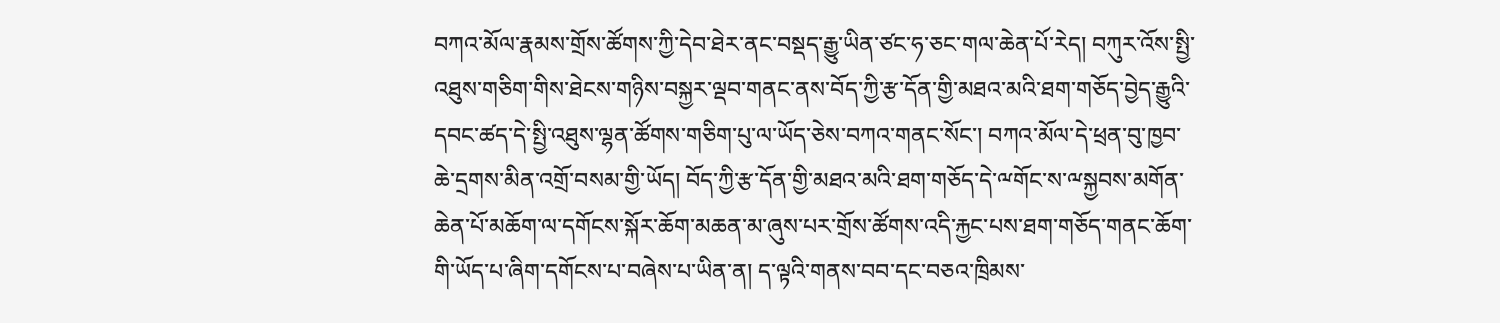བཀའ་མོལ་རྣམས་གྲོས་ཚོགས་ཀྱི་དེབ་ཐེར་ནང་བསྡད་རྒྱུ་ཡིན་ཙང་ཧ་ཅང་གལ་ཆེན་པོ་རེད། བཀུར་འོས་སྤྱི་འཐུས་གཅིག་གིས་ཐེངས་གཉིས་བསྐྱར་ལྡབ་གནང་ནས་བོད་ཀྱི་རྩ་དོན་གྱི་མཐའ་མའི་ཐག་གཅོད་བྱེད་རྒྱུའི་དབང་ཚད་དེ་སྤྱི་འཐུས་ལྷན་ཚོགས་གཅིག་པུ་ལ་ཡོད་ཅེས་བཀའ་གནང་སོང་། བཀའ་མོལ་དེ་ཕྲན་བུ་ཁྱབ་ཆེ་དྲགས་མིན་འགྲོ་བསམ་གྱི་ཡོད། བོད་ཀྱི་རྩ་དོན་གྱི་མཐའ་མའི་ཐག་གཅོད་དེ་ྋགོང་ས་ྋསྐྱབས་མགོན་ཆེན་པོ་མཆོག་ལ་དགོངས་སྐོར་ཆོག་མཆན་མ་ཞུས་པར་གྲོས་ཚོགས་འདི་རྐྱང་པས་ཐག་གཅོད་གནང་ཆོག་གི་ཡོད་པ་ཞིག་དགོངས་པ་བཞེས་པ་ཡིན་ན། ད་ལྟའི་གནས་བབ་དང་བཅའ་ཁྲིམས་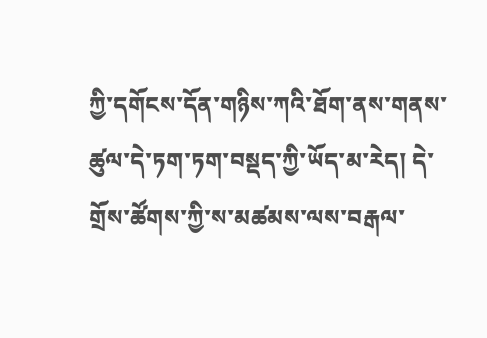ཀྱི་དགོངས་དོན་གཉིས་ཀའི་ཐོག་ནས་གནས་ཚུལ་དེ་ཏག་ཏག་བསྡད་ཀྱི་ཡོད་མ་རེད། དེ་གྲོས་ཚོགས་ཀྱི་ས་མཚམས་ལས་བརྒལ་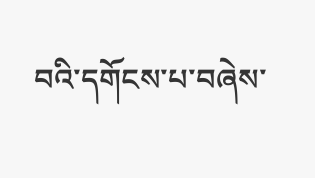བའི་དགོངས་པ་བཞེས་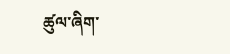ཚུལ་ཞིག་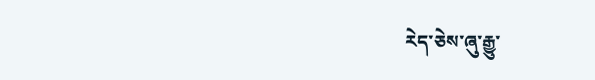རེད་ཅེས་ཞུ་རྒྱུ་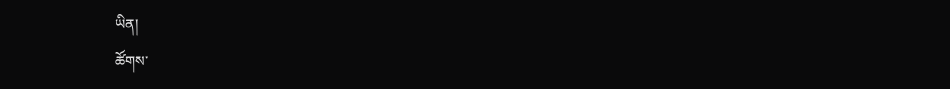ཡིན།
ཚོགས་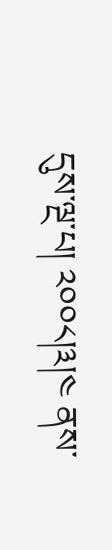དུས་ལྔ་པ། ༢༠༠༨།༣།༤ ནས་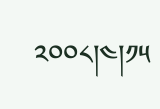༢༠༠༨།༤།༡༥